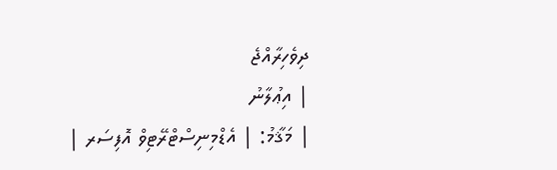ދިވެހިރާއްޖެ
| އިޢުލާނު
| މަޤާމު: | އެޑްމިނިސްޓްރޭޓިވް އޮފިސަރ |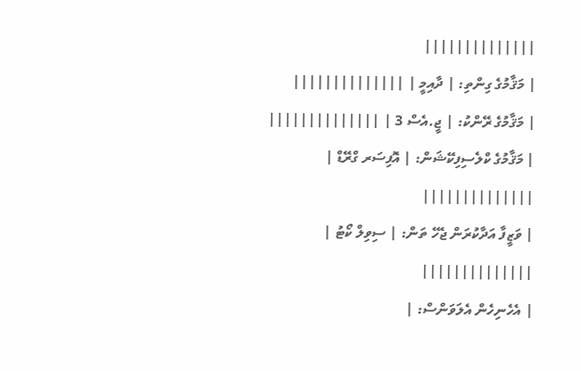||||||||||||||
| މަޤާމުގެ ގިންތި: | ދާއިމީ | ||||||||||||||
| މަޤާމުގެ ރޭންކު: | ޖީ.އެސް 3 | ||||||||||||||
| މަޤާމުގެ ކްލެސިފިކޭޝަން: | އޮފިސަރ ގްރޭޑް | ||||||||||||||
| ވަޒީފާ އަދާކުރަން ޖެހޭ ތަން: | ސިވިލް ކޯޓު | ||||||||||||||
| އެހެނިހެން އެލަވަންސް: |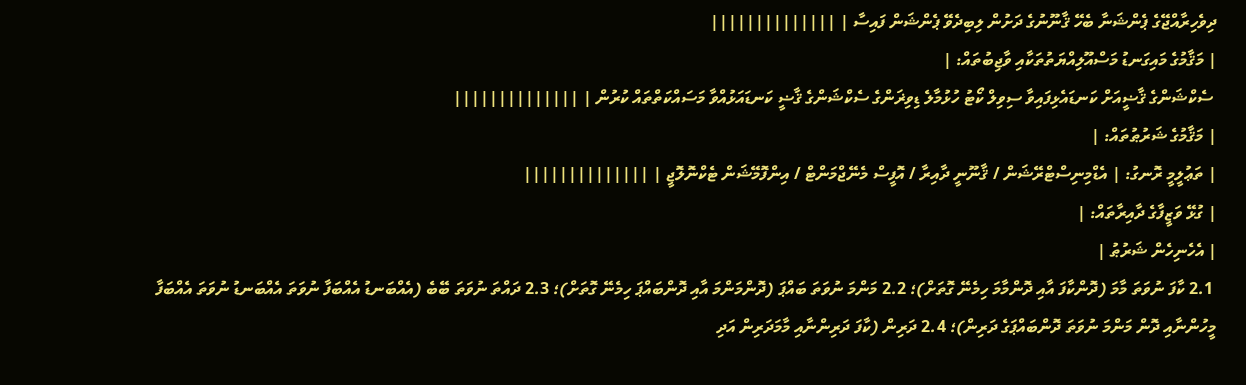ދިވެހިރާއްޖޭގެ ޕެންޝަނާ ބެހޭ ޤާނޫނުގެ ދަށުން ލިބިދެވޭ ޕެންޝަން ފައިސާ | ||||||||||||||
| މަޤާމުގެ މައިގަނޑު މަސްއޫލިއްޔަތުތަކާއި ވާޖިބުތައް: |
 ސެކްޝަންގެ ޤާޟީއަށް ކަނޑައެޅިފައިވާ ސިވިލް ކޯޓު ހުޅުމާލެ ޑިވިޜަންގެ ސެކްޝަންގެ ޤާޟީ ކަނޑައަޅުއްވާ މަސައްކަތްތައް ކުރުން | ||||||||||||||
| މަޤާމުގެ ޝަރުޠުތައް: |
| ތަޢުލީމީ ރޮނގު: | އެޑްމިނިސްޓްރޭޝަން / ޤާނޫނީ ދާއިރާ / އޮފީސް މެނޭޖްމަންޓް / އިންފޮމޭޝަން ޓެކްނޮލޮޖީ | ||||||||||||||
| ގުޅޭ ވަޒީފާގެ ދާއިރާތައް: |
| އެހެނިހެން ޝަރުޠު |
 2.1 ކާފަ ނުވަތަ މާމަ (ދޮންކާފަ އާއި ދޮންމާމަ ހިމެނޭ ގޮތަށް)؛ 2.2 މަންމަ ނުވަތަ ބައްޕަ (ދޮންމަންމަ އާއި ދޮންބައްޕަ ހިމެނޭ ގޮތަށް)؛ 2.3 ދައްތަ ނުވަތަ ބޭބެ (އެއްބަނޑު އެއްބަފާ ނުވަތަ އެއްބަނޑު ނުވަތަ އެއްބަފާ މީހުންނާއި ދޮން މަންމަ ނުވަތަ ދޮންބައްޕަގެ ދަރިން)؛ 2.4 ދަރިން (ކާފަ ދަރިންނާއި މާމަދަރިން އަދި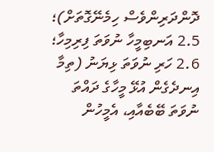ދޮންދަރިންވެސް ހިމެނޭގޮތަށް)؛ 2.5 އަނބިމީހާ ނުވަތަ ފިރިމިހާ؛ 2.6 ހަރި ނުވަތަ ޅިޔަނު (ތިމާ އިނދެގެން އުޅޭ މީހާގެ ދައްތަ ނުވަތަ ބޭބެއާއި، އެމީހުން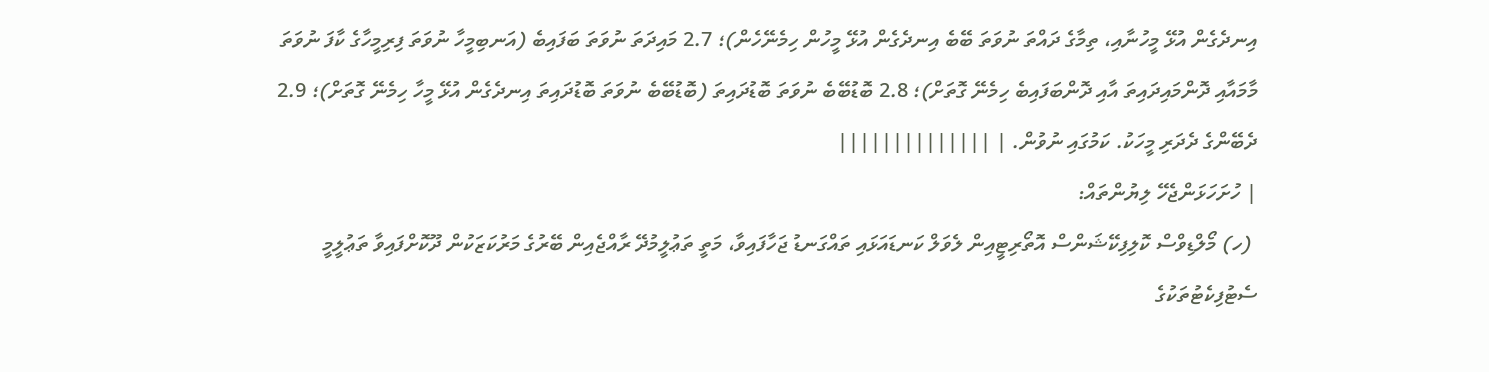އިނދެގެން އުޅޭ މީހުނާއި، ތިމާގެ ދައްތަ ނުވަތަ ބޭބެ އިނދެގެން އުޅޭ މީހުން ހިމެނޭހެން)؛ 2.7 މައިދަތަ ނުވަތަ ބަފައިބެ (އަނބިމީހާ ނުވަތަ ފިރިމީހާގެ ކާފަ ނުވަތަ މާމައާއި ދޮންމައިދައިތަ އާއި ދޮންބަފައިބެ ހިމެނޭ ގޮތަށް)؛ 2.8 ބޮޑުބޭބެ ނުވަތަ ބޮޑުދައިތަ (ބޮޑުބޭބެ ނުވަތަ ބޮޑުދައިތަ އިނދެގެން އުޅޭ މީހާ ހިމެނޭ ގޮތަށް)؛ 2.9 ދެބޭންގެ ދެދަރި މީހަކު. ކަމުގައި ނުވުން. | ||||||||||||||
| ހުށަހަޅަންޖެހޭ ލިޔުންތައް:
 (ހ) މޯލްޑިވްސް ކޮލިފިކޭޝަންސް އޮތޯރިޓީއިން ލެވަލް ކަނޑައަޅައި ތައްގަނޑު ޖަހާފައިވާ، މަތީ ތަޢުލީމުދޭ ރާއްޖެއިން ބޭރުގެ މަރުކަޒަކުން ދޫކޮށްފައިވާ ތަޢުލީމީ ސެޓުފިކެޓުތަކުގެ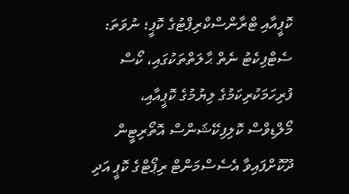ކޮޕީއާއި ޓްރާންސްކްރިޕްޓުގެ ކޮޕީ؛ ނުވަތަ: ސެޓްފިކެޓު ނެތް ޙާލަތްތަކުގައި، ކޯސް ފުރިހަމަކުރިކަމުގެ ލިޔުމުގެ ކޮޕީއާއި، މޯލްޑިވްސް ކޮލިފިކޭޝަންސް އޮތޯރިޓީން ދޫކޮށްފައިވާ އެސެސްމަންޓް ރިޕޯޓްގެ ކޮޕީ އަދި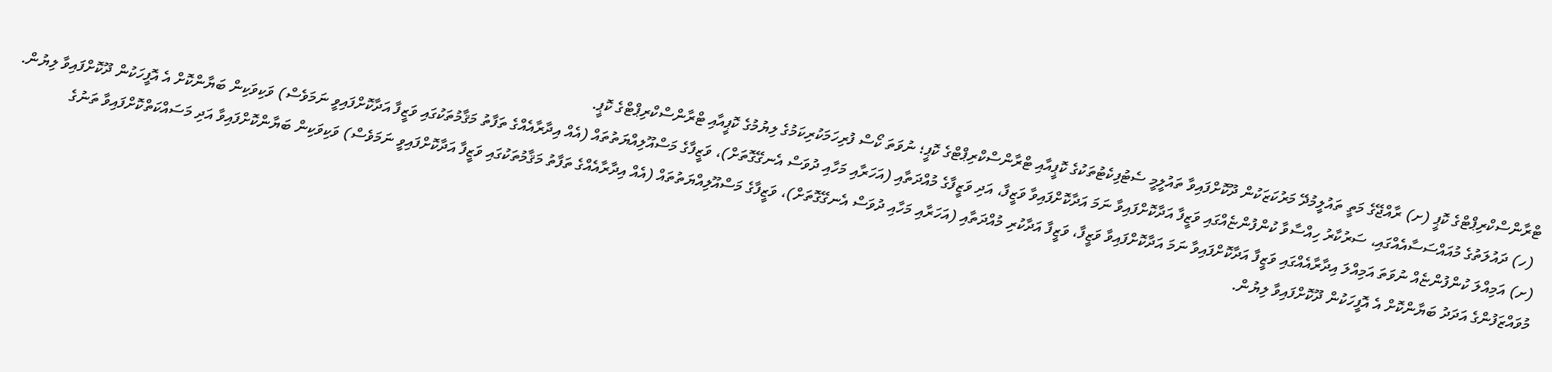ޓްރާންސްކްރިޕްޓްގެ ކޮޕީ (ށ) ރާއްޖޭގެ މަތީ ތައުލީމުދޭ މަރުކަޒަކުން ދޫކޮށްފައިވާ ތައުލީމީ ސެޓުފިކެޓުތަކުގެ ކޮޕީއާއި ޓްރާންސްކްރިޕްޓްގެ ކޮޕީ؛ ނުވަތަ ކޯސް ފުރިހަމަކުރިކަމުގެ ލިޔުމުގެ ކޮޕީއާއި ޓްރާންސްކްރިޕްޓްގެ ކޮޕީ.
 (ހ) ދައުލަތުގެ މުއައްސަސާއެއްގައި، ސަރުކާރު ހިއްސާވާ ކުންފުންޏެއްގައި ވަޒީފާ އަދާކޮށްފައިވާ ނަމަ އަދާކޮށްފައިވާ ވަޒީފާ، އަދި ވަޒީފާގެ މުއްދަތާއި (އަހަރާއި މަހާއި ދުވަސް އެނގޭގޮތަށް)، ވަޒީފާގެ މަސްއޫލިއްޔަތުތައް (އެއް އިދާރާއެއްގެ ތަފާތު މަޤާމުތަކުގައި ވަޒީފާ އަދާކޮށްފައިވީ ނަމަވެސް) ވަކިވަކިން ބަޔާންކޮށް އެ އޮފީހަކުން ދޫކޮށްފައިވާ ލިޔުން. (ށ) އަމިއްލަ ކުންފުންޏެއް ނުވަތަ އަމިއްލަ އިދާރާއެއްގައި ވަޒީފާ އަދާކޮށްފައިވާ ނަމަ އަދާކޮށްފައިވާ ވަޒީފާ، ވަޒީފާ އަދާކުރި މުއްދަތާއި (އަހަރާއި މަހާއި ދުވަސް އެނގޭގޮތަށް)، ވަޒީފާގެ މަސްއޫލިއްޔަތުތައް (އެއް އިދާރާއެއްގެ ތަފާތު މަޤާމުތަކުގައި ވަޒީފާ އަދާކޮށްފައިވީ ނަމަވެސް) ވަކިވަކިން ބަޔާންކޮށްފައިވާ އަދި މަސައްކަތްކޮށްފައިވާ ތަނުގެ މުވައްޒަފުންގެ އަދަދު ބަޔާންކޮށް އެ އޮފީހަކުން ދޫކޮށްފައިވާ ލިޔުން.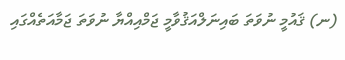(ނ) ޤައުމީ ނުވަތަ ބައިނަލްއަޤުވާމީ ޖަމްއިއްޔާ ނުވަތަ ޖަމާއަތެއްގައި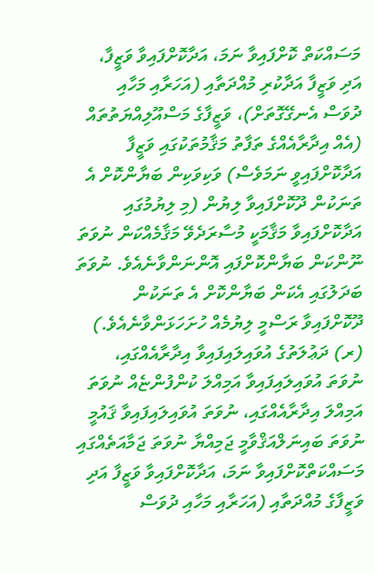މަސައްކަތް ކޮށްފައިވާ ނަމަ، އަދާކޮށްފައިވާ ވަޒީފާ، އަދި ވަޒީފާ އަދާކުރި މުއްދަތާއި (އަހަރާއި މަހާއި ދުވަސް އެނގޭގޮތަށް)، ވަޒީފާގެ މަސްއޫލިއްޔަތުތައް (އެއް އިދާރާއެއްގެ ތަފާތު މަޤާމުތަކުގައި ވަޒީފާ އަދާކޮށްފައިވީ ނަމަވެސް) ވަކިވަކިން ބަޔާންކޮށް އެ ތަނަކުން ދޫކޮށްފައިވާ ލިޔުން (މި ލިޔުމުގައި އަދާކޮށްފައިވާ މަޤާމަކީ މުސާރަދެވޭ މަޤާމެއްކަން ނުވަތަ ނޫންކަން ބަޔާންކޮށްފައި އޮންނަންވާނެއެވެ. ނުވަތަ ބަދަލުގައި އެކަން ބަޔާންކޮށް އެ ތަނަކުން ދޫކޮށްފައިވާ ރަސްމީ ލިޔުމެއް ހުށަހަޅަންވާނެއެވެ.) (ރ) ދަޢުލަތުގެ އުވައިލައިފައިވާ އިދާރާއެއްގައި، ނުވަތަ އުވައިލައިފައިވާ އަމިއްލަ ކުންފުންޏެއް ނުވަތަ އަމިއްލަ އިދާރާއެއްގައި، ނުވަތަ އުވައިލައިފައިވާ ޤައުމީ ނުވަތަ ބައިނަލްއަޤްވާމީ ޖަމިއްޔާ ނުވަތަ ޖަމާއަތެއްގައި މަސައްކަތްކޮށްފައިވާ ނަމަ، އަދާކޮށްފައިވާ ވަޒީފާ އަދި ވަޒީފާގެ މުއްދަތާއި (އަހަރާއި މަހާއި ދުވަސް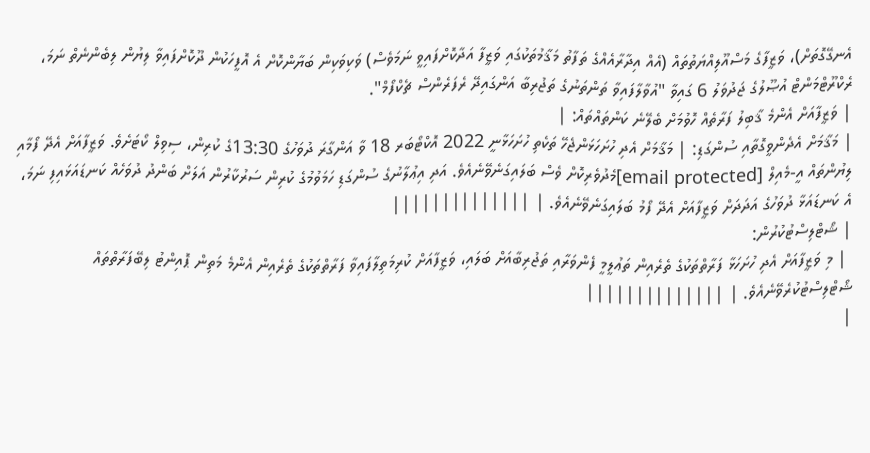އެނގޭގޮތަށް)، ވަޒީފާގެ މަސްއޫލިއްޔަތުތައް (އެއް އިދާރާއެއްގެ ތަފާތު މަޤާމުތަކުގައި ވަޒީފާ އަދާކޮށްފައިވީ ނަމަވެސް) ވަކިވަކިން ބަޔާންކޮށް އެ އޮފީހަކުން ދޫކޮށްފައިވާ ލިޔުން ލިބެންނެތް ނަމަ، ރެކްރޫޓްމަންޓް އުޞޫލުގެ ޖަދުވަލު 6 ގައިވާ "އުވާލާފައިވާ ތަންތަނުގެ ތަޖުރިބާ އަންގައިދޭ ރެފަރެންސް ޗެކްފޯމް".
| ވަޒީފާއަށް އެންމެ ޤާބިލު ފަރާތެއް ހޮވުމަށް ބެލޭނެ ކަންތައްތައް: |
| މަޤާމަށް އެދެންވީގޮތާއި ސުންގަޑި: | މަޤާމަށް އެދި ހުށަހަޅަންޖެހޭ ތަކެތި ހުށަހަޅާނީ 2022 އޮކްޓޯބަރ 18 ވާ އަންގާރަ ދުވަހުގެ 13:30ގެ ކުރިން، ސިވިލް ކޯޓަށެވެ. ވަޒީފާއަށް އެދޭ ފޯމާއި ލިޔުންތައް އީ-މެއިލް [email protected]މެދުވެރިކޮށް ވެސް ބަލައިގަނެވޭނެއެވެ. އަދި އިޢުލާނުގެ ސުންގަޑި ހަމަވުމުގެ ކުރިން ސަރުކާރުން އަލަށް ބަންދު ދުވަހެއް ކަނޑައަޅައިފި ނަމަ، އެ ކަނޑައަޅާ ދުވަހުގެ އަދަދަށް ވަޒީފާއަށް އެދޭ ފޯމު ބަލައިގަނެވޭނެއެވެ. | ||||||||||||||
| ޝޯޓްލިސްޓުކުރުން:
 | މި ވަޒީފާއަށް އެދި ހުށަހަޅާ ފަރާތްތަކުގެ ތެރެއިން ތަޢުލީމީ ފެންވަރާއި ތަޖުރިބާއަށް ބަލައި، ވަޒީފާއަށް ކުރިމަތިލާފައިވާ ފަރާތްތަކުގެ ތެރެއިން އެންމެ މަތިން ޕޮއިންޓު ލިބޭފަރާތްތައް ޝޯޓްލިސްޓުކުރެވޭނެއެވެ. | ||||||||||||||
|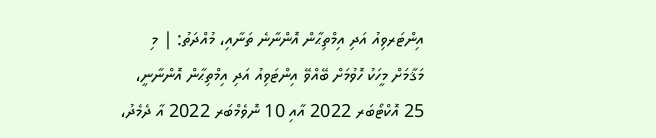އިންޓަރވިއު އަދި އިމްތިޙާން އޮންނާނެ ތަނާއި، މުއްދަތު: | މި މަޤާމަށް މީހަކު ހޮވުމަށް ބޭއްވޭ އިންޓަވިއު އަދި އިމްތިޙާން އޮންނާނީ، 25 އޮކްޓޯބަރ 2022 އާއި 10 ނޮވެމްބަރ 2022 އާ ދެމެދު،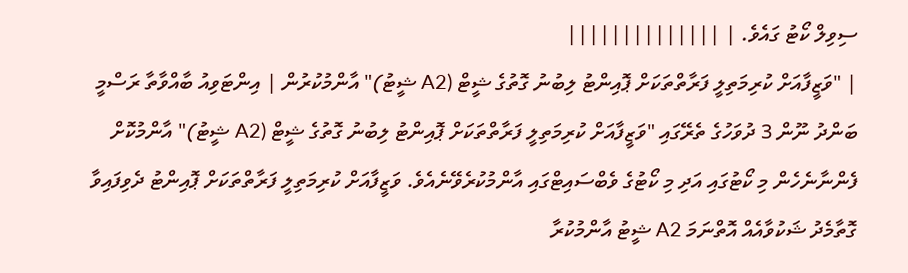ސިވިލް ކޯޓު ގައެވެ. | ||||||||||||||
| "ވަޒީފާއަށް ކުރިމަތިލީ ފަރާތްތަކަށް ޕޮއިންޓު ލިބުނު ގޮތުގެ ޝީޓް (A2 ޝީޓު)" އާންމުކުރުން | އިންޓަވިއު ބާއްވާތާ ރަސްމީ ބަންދު ނޫން 3 ދުވަހުގެ ތެރޭގައި "ވަޒީފާއަށް ކުރިމަތިލީ ފަރާތްތަކަށް ޕޮއިންޓު ލިބުނު ގޮތުގެ ޝީޓް (A2 ޝީޓު)" އާންމުކޮށް ފެންނާނެހެން މި ކޯޓުގައި އަދި މި ކޯޓުގެ ވެބްސައިޓްގައި އާންމުކުރެވޭނެއެވެ. ވަޒީފާއަށް ކުރިމަތިލީ ފަރާތްތަކަށް ޕޮއިންޓު ދެވިފައިވާ ގޮތާމެދު ޝަކުވާއެއް އޮތްނަމަ A2 ޝީޓު އާންމުކުރާ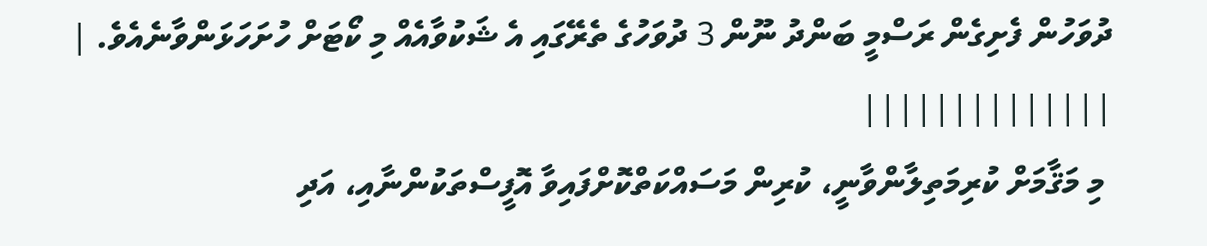ދުވަހުން ފެށިގެން ރަސްމީ ބަންދު ނޫން 3 ދުވަހުގެ ތެރޭގައި އެ ޝަކުވާއެއް މި ކޯޓަށް ހުށަހަޅަންވާނެއެވެ. | ||||||||||||||
 މި މަޤާމަށް ކުރިމަތިލާންވާނީ، ކުރިން މަސައްކަތްކޮށްފައިވާ އޮފީސްތަކުންނާއި، އަދި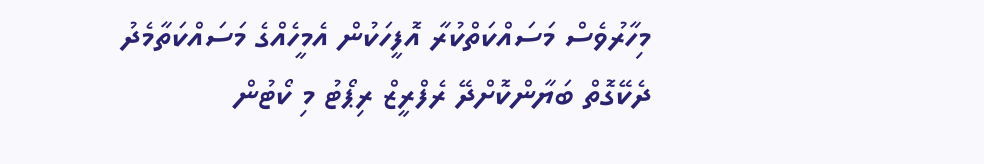މިހާރުވެސް މަސައްކަތްކުރާ އޮފީހަކުން އެމީހެއްގެ މަސައްކަތާމެދު ދެކޭގޮތް ބަޔާންކޮށްދޭ ރެފްރީޒް ރިޕޯޓު މި ކޯޓުން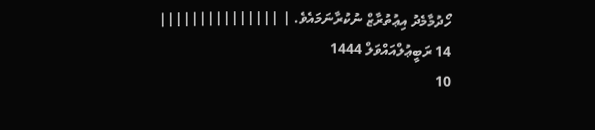ހޯދުމާމެދު އިޢުތުރާޒް ނުކުރާނަމައެވެ. | |||||||||||||||
14 ރަބީޢުލްއައްވަލް 1444
10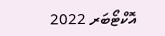އޮކްޓޯބަރ 2022